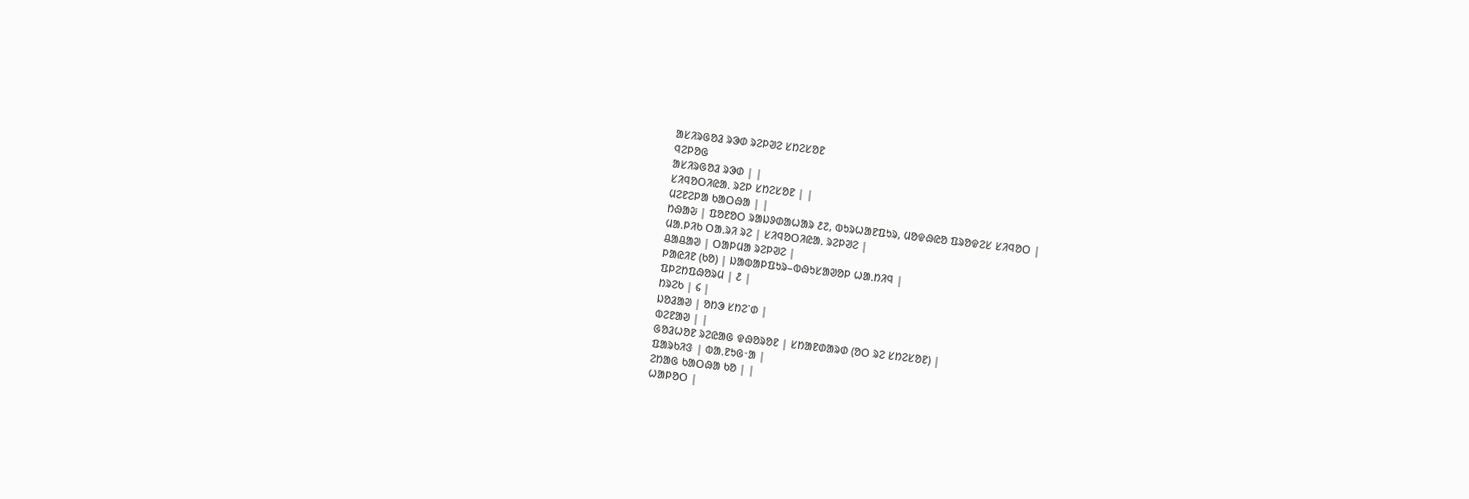ᱟᱥᱤᱨᱜᱚᱲ ᱨᱳᱰ ᱨᱮᱞᱣᱮ ᱥᱴᱮᱥᱚᱱ
ᱧᱮᱞᱚᱜ
ᱟᱥᱤᱨᱜᱚᱲ ᱨᱳᱰ | |
ᱥᱤᱧᱚᱛᱤᱭᱟᱹ ᱨᱮᱞ ᱥᱴᱮᱥᱚᱱ | |
ᱢᱮᱱᱮᱞᱟ ᱠᱟᱛᱷᱟ | |
ᱴᱷᱟᱶ | ᱯᱚᱱᱚᱛ ᱨᱟᱡᱽᱰᱟᱦᱟᱨ ᱒᱗, ᱵᱩᱨᱦᱟᱱᱯᱩᱨ, ᱢᱚᱫᱷᱭᱚ ᱯᱨᱚᱫᱮᱥ ᱥᱤᱧᱚᱛ |
ᱢᱟᱹᱞᱤᱠ ᱛᱟᱹᱨᱤ ᱨᱮ | ᱥᱤᱧᱚᱛᱤᱭᱟᱹ ᱨᱮᱞᱣᱮ |
ᱪᱟᱪᱟᱣ | ᱛᱟᱞᱢᱟ ᱨᱮᱞᱣᱮ |
ᱞᱟᱭᱤᱱ (ᱠᱚ) | ᱡᱟᱵᱟᱞᱯᱩᱨ–ᱵᱷᱩᱥᱟᱣᱚᱞ ᱦᱟᱹᱴᱤᱧ |
ᱯᱞᱮᱴᱯᱷᱚᱨᱢ | ᱒ |
ᱴᱨᱮᱠ | ᱔ |
ᱡᱚᱲᱟᱣ | ᱚᱴᱳ ᱥᱴᱮᱸᱰ |
ᱵᱮᱱᱟᱣ | |
ᱜᱚᱲᱦᱚᱱ ᱨᱮᱭᱟᱜ ᱫᱷᱚᱨᱚᱱ | ᱥᱴᱟᱱᱰᱟᱨᱰ (ᱚᱛ ᱨᱮ ᱥᱴᱮᱥᱚᱱ) |
ᱯᱟᱨᱠᱤᱝ | ᱵᱟᱹᱱᱩᱜᱼᱟ |
ᱮᱴᱟᱜ ᱠᱟᱛᱷᱟ ᱠᱚ | |
ᱦᱟᱞᱚᱛ |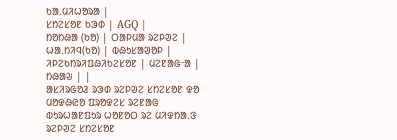ᱠᱟᱹᱢᱤᱦᱚᱨᱟ |
ᱥᱴᱮᱥᱚᱱ ᱠᱳᱰ | AGQ |
ᱴᱚᱴᱷᱟ (ᱠᱚ) | ᱛᱟᱞᱢᱟ ᱨᱮᱞᱣᱮ |
ᱦᱟᱹᱴᱤᱧ(ᱠᱚ) | ᱵᱷᱩᱥᱟᱣᱚᱞ |
ᱤᱞᱮᱠᱴᱨᱤᱯᱷᱤᱠᱮᱥᱚᱱ | ᱢᱮᱱᱟᱜᱼᱟ |
ᱴᱷᱟᱶ | |
ᱟᱥᱤᱨᱜᱚᱲ ᱨᱳᱰ ᱨᱮᱞᱣᱮ ᱥᱴᱮᱥᱚᱱ ᱫᱚ ᱢᱚᱫᱷᱭᱚ ᱯᱨᱚᱫᱮᱥ ᱨᱮᱱᱟᱜ ᱵᱩᱨᱦᱟᱱᱯᱩᱨ ᱦᱚᱱᱚᱛ ᱨᱮ ᱢᱤᱫᱴᱟᱹᱝ ᱨᱮᱞᱣᱮ ᱥᱴᱮᱥᱚᱱ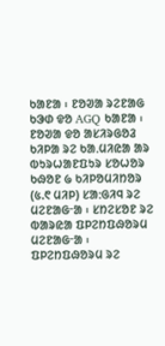ᱠᱟᱱᱟ ᱾ ᱱᱚᱣᱟ ᱨᱮᱱᱟᱜ ᱠᱳᱰ ᱫᱚ AGQ ᱠᱟᱱᱟ ᱾ ᱱᱚᱣᱟ ᱫᱚ ᱟᱥᱤᱨᱜᱚᱲ ᱠᱤᱞᱟ ᱨᱮ ᱠᱟᱹᱢᱤᱭᱟ ᱟᱨ ᱵᱩᱨᱦᱟᱱᱯᱩᱨ ᱥᱚᱦᱚᱨ ᱠᱷᱚᱱ ᱙ ᱠᱤᱞᱚᱢᱤᱴᱚᱨ (᱕.᱖ ᱢᱤᱞ) ᱥᱟᱺᱜᱤᱧ ᱨᱮ ᱢᱮᱱᱟᱜᱼᱟ ᱾ ᱥᱴᱮᱥᱚᱱ ᱨᱮ ᱵᱟᱨᱭᱟ ᱯᱞᱮᱴᱯᱷᱚᱨᱢ ᱢᱮᱱᱟᱜᱼᱟ ᱾ ᱯᱞᱮᱴᱯᱷᱚᱨᱢ ᱨᱮ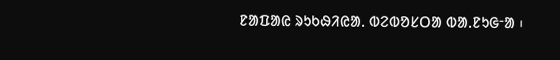ᱱᱟᱯᱟᱭ ᱨᱩᱠᱷᱤᱭᱟᱹ ᱵᱮᱵᱚᱥᱛᱟ ᱵᱟᱹᱱᱩᱜᱼᱟ ᱾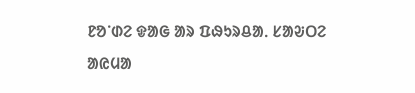ᱱᱚᱸᱰᱮ ᱫᱟᱜ ᱟᱨ ᱯᱷᱩᱨᱪᱟᱹ ᱥᱟᱶᱛᱮ ᱟᱭᱢᱟ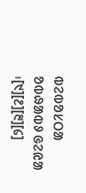ᱵᱮᱵᱚᱥᱛᱟ ᱚᱵᱷᱟᱵᱽ ᱜᱮᱭᱟ ᱾[᱑][᱒][᱓][᱔]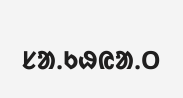ᱥᱟᱹᱠᱷᱭᱟᱹᱛ